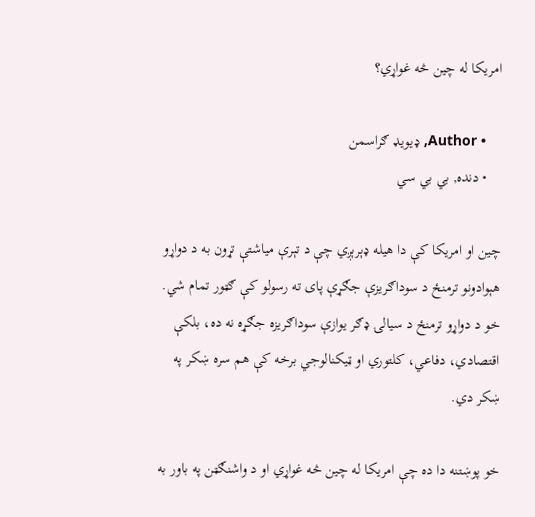امریکا له چین څه غواړي؟

    • Author, ډیویډ ګراسمن
    • دنده, بي بي سي

چین او امریکا کې دا هیله ډېرېږي چې د تېرې میاشتې تړون به د دواړو هېوادونو ترمنځ د سوداګریزې جګړې پای ته رسولو کې ګټور تمام شي. خو د دواړو ترمنځ د سیالۍ ډګر یوازې سوداګریزه جګړه نه ده، بلکې اقتصادي، دفاعي، کلتوري او ټیکنالوجي برخه کې هم سره ښکر په ښکر دي.

خو پوښتنه دا ده چې امریکا له چین څه غواړي او د واشنګټن په باور به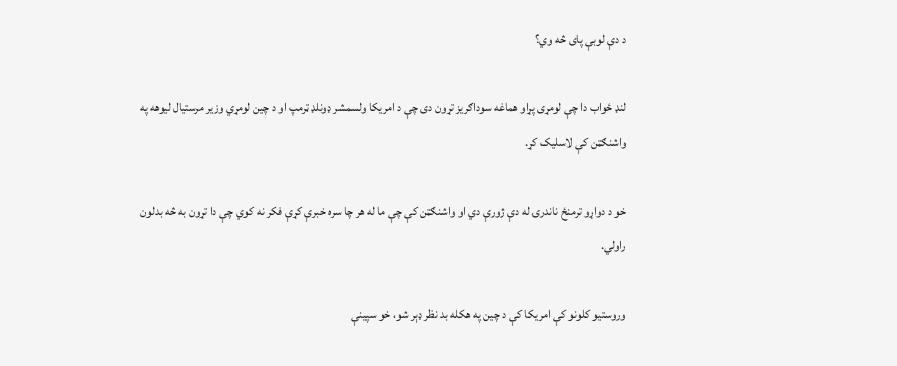د دې لوبې پای څه وي؟

لنډ ځواب دا چې لومړی پړاو هماغه سوداګریز تړون دی چې د امریکا ولسمشر ډونلډ ټرمپ او د چین لومړي وزیر مرستیال لیوهه په واشنګټن کې لاسلیک کړ.

خو د دواړو ترمنځ ناندرۍ له دې ژورې دي او واشنګټن کې چې ما له هر چا سره خبرې کړې فکر نه کوي چې دا تړون به څه بدلون راولي.

وروستیو کلونو کې امریکا کې د چین په هکله بد نظر ډېر شو، خو سپینې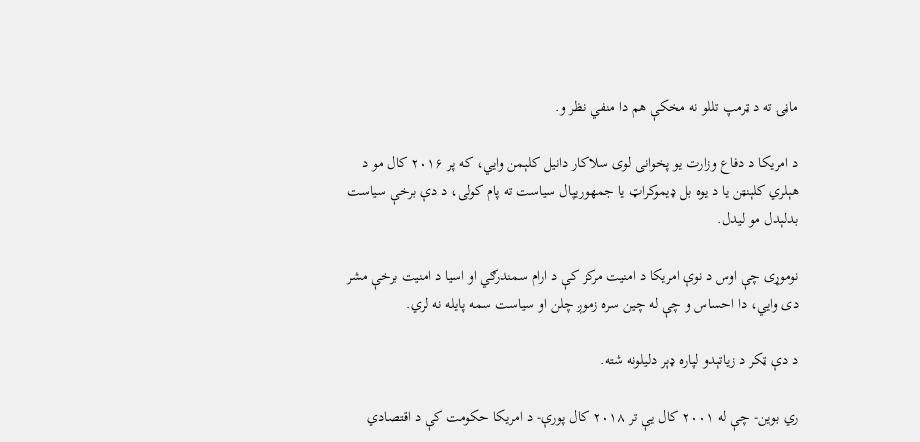ماڼۍ ته د ټرمپ تللو نه مخکې هم دا منفي نظر و.

د امریکا د دفاع وزارت یو پخوانی لوی سلاکار دانیل کلېمن وايي، که پر ۲۰۱۶ کال مو د هېلري کلېنټن یا د یوه بل ډیموکراټ یا جمهوریپال سیاست ته پام کولی، د دې برخې سیاست بدلېدل مو لیدل.

نوموړی چې اوس د نوې امریکا د امنیت مرکز کې د ارام سمندرګي او اسیا د امنیت برخې مشر دی وايي، دا احساس و چې له چین سره زموږ چلن او سیاست سمه پایله نه لري.

د دې ټکر د زیاتېدو لپاره ډېر دلیلونه شته.

ري بوین- چې له ۲۰۰۱ کال یې تر ۲۰۱۸ کال پورې- د امریکا حکومت کې د اقتصادي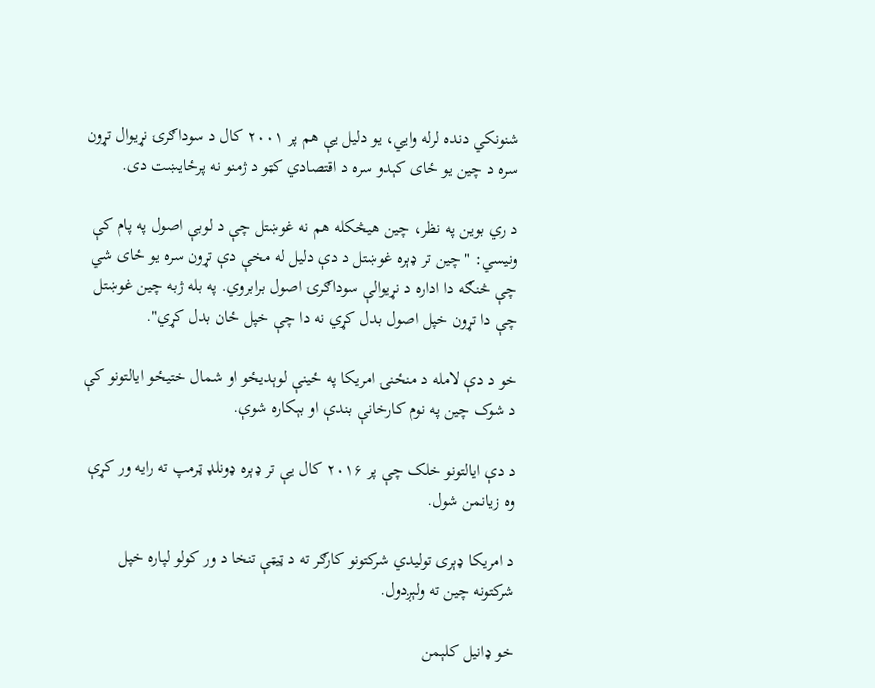شنونکي دنده لرله وايي، یو دلیل یې هم پر ۲۰۰۱ کال د سوداګرۍ نړیوال تړون سره د چین یو ځای کېدو سره د اقتصادي کټو د ژمنو نه پرځایښت دی.

د ري بوین په نظر، چین هیڅکله هم نه غوښتل چې د لوبې اصول په پام کې ونیسي: "چین تر ډېره غوښتل د دې دلیل له مخې دې تړون سره یو ځای شي چې څنګه دا اداره د نړیوالې سوداګرۍ اصول برابروي. په بله ژبه چین غوښتل چې دا تړون خپل اصول بدل کړي نه دا چې خپل ځان بدل کړي".

خو د دې لامله د منځنۍ امریکا په ځینې لوېدیځو او شمال ختیځو ایالتونو کې د شوک چین په نوم کارخانې بندې او بېکاره شوې.

د دې ایالتونو خلک چې پر ۲۰۱۶ کال یې تر ډېره ډونلډ ټرمپ ته رایه ور کړې وه زیانمن شول.

د امریکا ډېری تولیدي شرکتونو کارګر ته د ټیټې تنخا د ور کولو لپاره خپل شرکتونه چین ته ولېږدول.

خو ډانیل کلېمن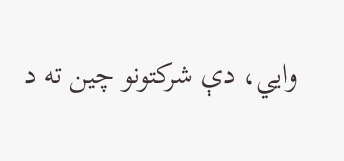وايي، دې شرکتونو چین ته د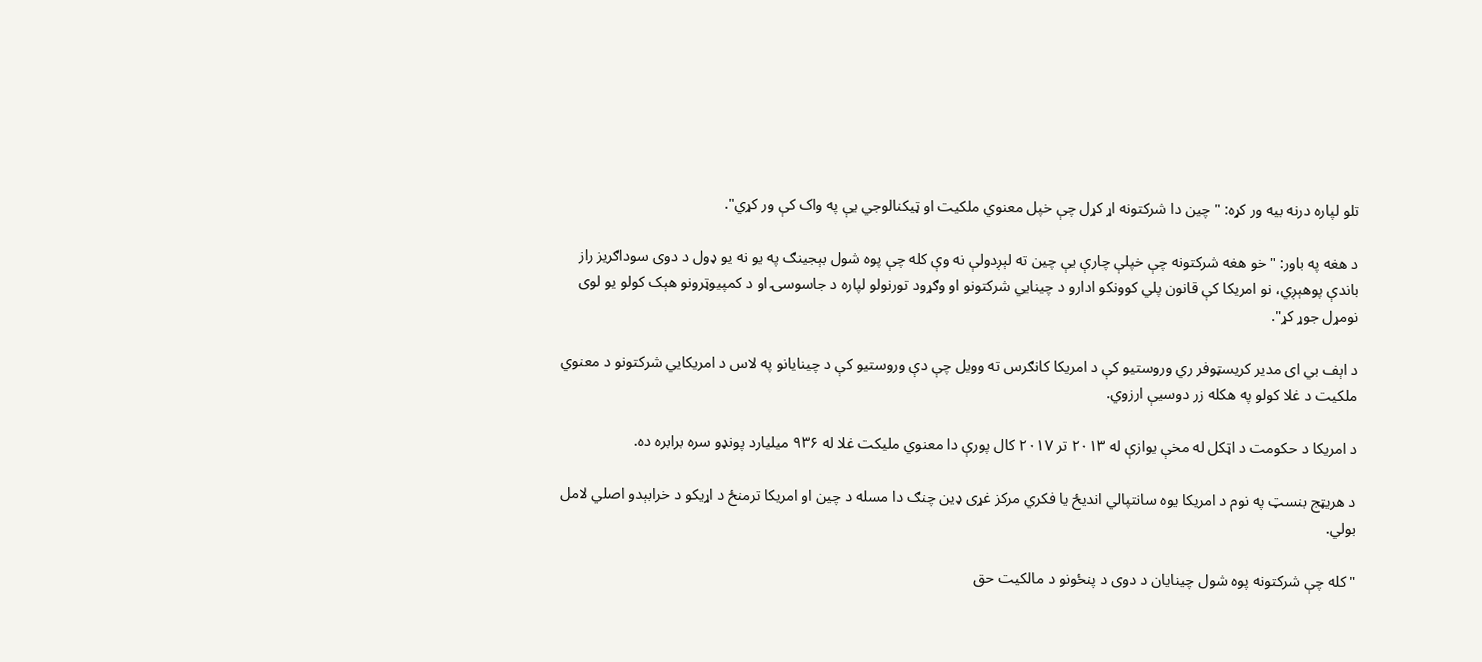تلو لپاره درنه بیه ور کړه: "چین دا شرکتونه اړ کړل چې خپل معنوي ملکیت او ټیکنالوجي یې په واک کې ور کړي".

د هغه په باور: "خو هغه شرکتونه چې خپلې چارې یې چین ته لېږدولې نه وې کله چې پوه شول بېجینګ په یو نه یو ډول د دوی سوداګریز راز باندې پوهېږي، نو امریکا کې قانون پلي کوونکو ادارو د چینايي شرکتونو او وګړود تورنولو لپاره د جاسوسۍ او د کمپیوټرونو هېک کولو یو لوی نومړل جوړ کړ".

د اېف بي ای مدیر کریسټوفر ري وروستیو کې د امریکا کانګرس ته وویل چې دې وروستیو کې د چینايانو په لاس د امریکايي شرکتونو د معنوي ملکیت د غلا کولو په هکله زر دوسیې ارزوي.

د امریکا د حکومت د اټکل له مخې یوازې له ۲۰۱۳ تر ۲۰۱۷ کال پورې دا معنوي ملیکت غلا له ۹۳۶ میلیارد پونډو سره برابره ده.

د هریټج بنسټ په نوم د امریکا یوه سانتپالي اندیځ یا فکري مرکز غړی ډین چنګ دا مسله د چین او امریکا ترمنځ د اړیکو د خرابېدو اصلي لامل بولي.

"کله چې شرکتونه پوه شول چینایان د دوی د پنځونو د مالکیت حق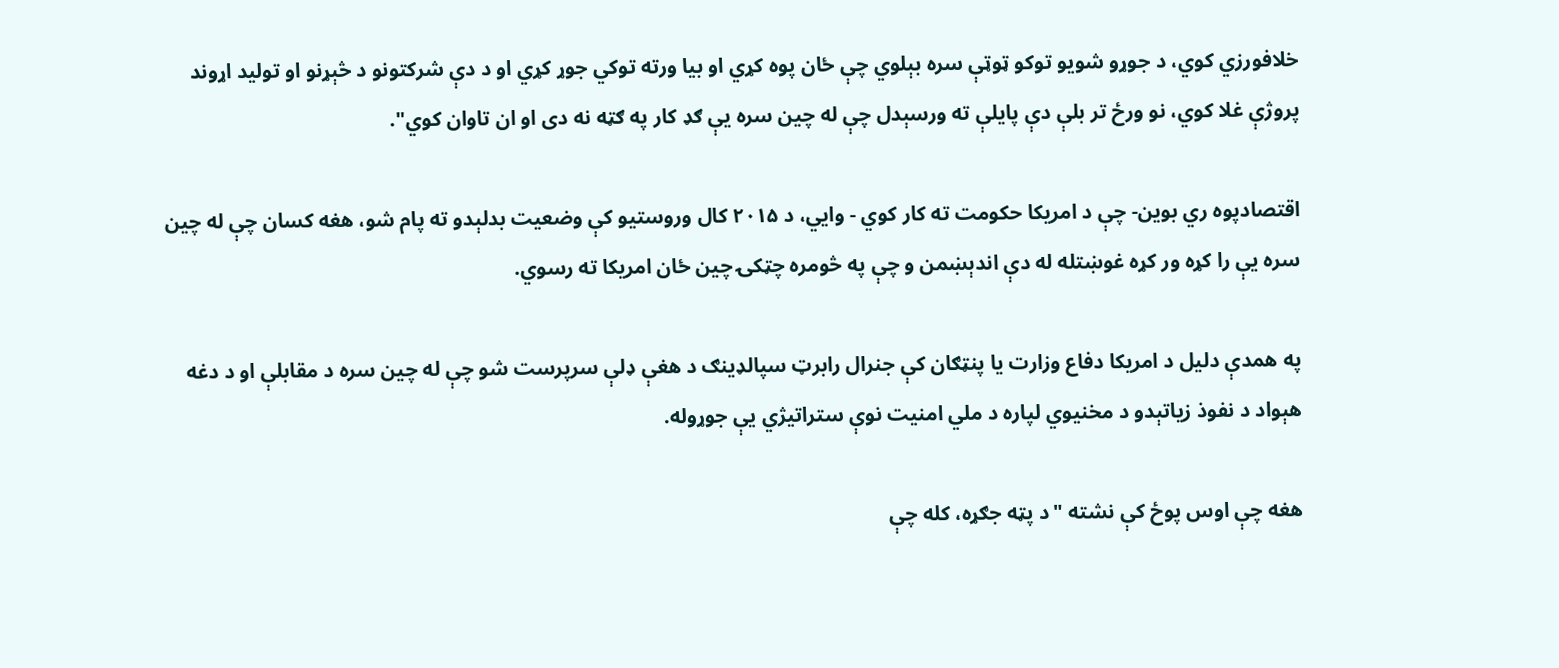خلافورزي کوي، د جوړو شویو توکو ټوټې سره بېلوي چې ځان پوه کړي او بیا ورته توکي جوړ کړي او د دې شرکتونو د څېړنو او تولید اړوند پروژې غلا کوي، نو ورځ تر بلې دې پایلې ته ورسېدل چې له چین سره یې ګډ کار په ګټه نه دی او ان تاوان کوي".

اقتصادپوه ري بوین- چې د امریکا حکومت ته کار کوي - وايي، د ۲۰۱۵ کال وروستیو کې وضعیت بدلېدو ته پام شو، هغه کسان چې له چین سره یې را کړه ور کړه غوښتله له دې اندېښمن و چې په څومره چټکۍ چین ځان امریکا ته رسوي.

په همدې دلیل د امریکا دفاع وزارت یا پنټګان کې جنرال رابرټ سپالډینګ د هغې ډلې سرپرست شو چې له چین سره د مقابلې او د دغه هېواد د نفوذ زیاتېدو د مخنیوي لپاره د ملي امنیت نوې ستراتیژي یې جوړوله.

هغه چې اوس پوځ کې نشته "د پټه جګړه، کله چې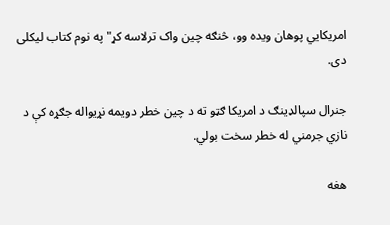امریکايي پوهان ویده وو، څنګه چین واک ترلاسه کړ" په نوم کتاب لیکلی دی.

جنرال سپالډینګ د امریکا ګټو ته د چین خطر دویمه نړیواله جګړه کې د نازي جرمني له خطر سخت بولي.

هغه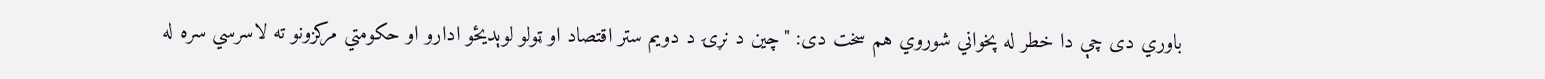باوري دی چې دا خطر له پخواني شوروي هم سخت دی: "چین د نړۍ د دویم ستر اقتصاد او ټولو لوېدیځو ادارو او حکومتي مرکزونو ته لاسرسي سره له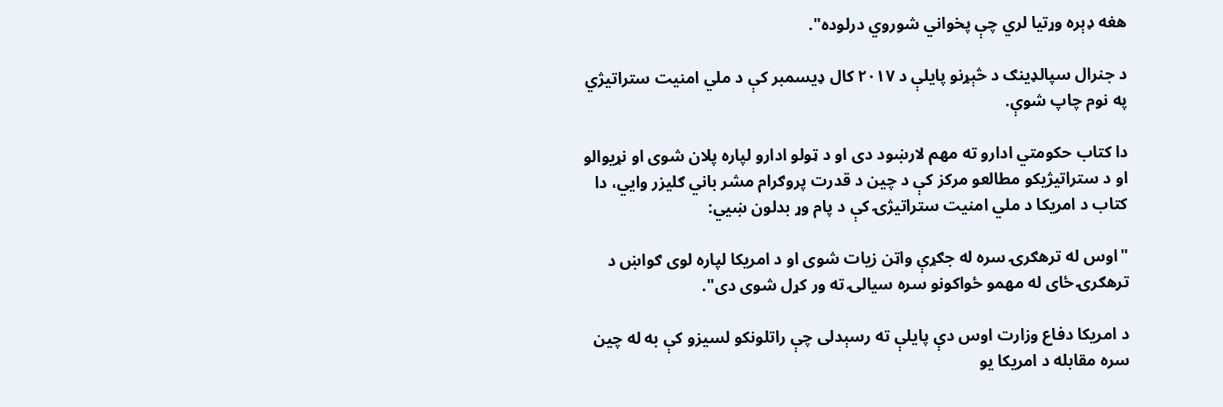هغه ډېره وړتیا لري چې پخواني شوروي درلوده".

د جنرال سپالډینګ د څېړنو پایلې د ۲۰۱۷ کال ډیسمبر کې د ملي امنیت ستراتیژي په نوم چاپ شوې.

دا کتاب حکومتي ادارو ته مهم لارښود دی او د ټولو ادارو لپاره پلان شوی او نړیوالو او د ستراتیژیکو مطالعو مرکز کې د چین د قدرت پروګرام مشر باني ګلیزر وايي، دا کتاب د امریکا د ملي امنیت ستراتیژۍ کې د پام وړ بدلون ښيي:

"اوس له ترهګرۍ سره له جګړې واټن زیات شوی او د امریکا لپاره لوی ګواښ د ترهګرۍ ځای له مهمو ځواکونو سره سیالۍ ته ور کړل شوی دی".

د امریکا دفاع وزارت اوس دې پایلې ته رسېدلی چې راتلونکو لسیزو کې به له چین سره مقابله د امریکا یو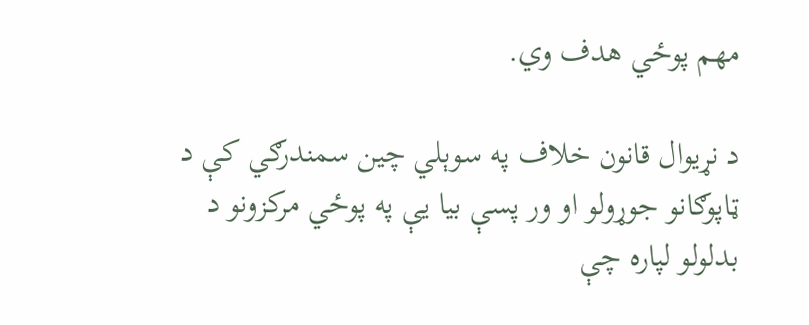مهم پوځي هدف وي.

د نړیوال قانون خلاف په سوېلي چین سمندرګي کې د ټاپوګانو جوړولو او ور پسې بیا یې په پوځي مرکزونو د بدلولو لپاره چې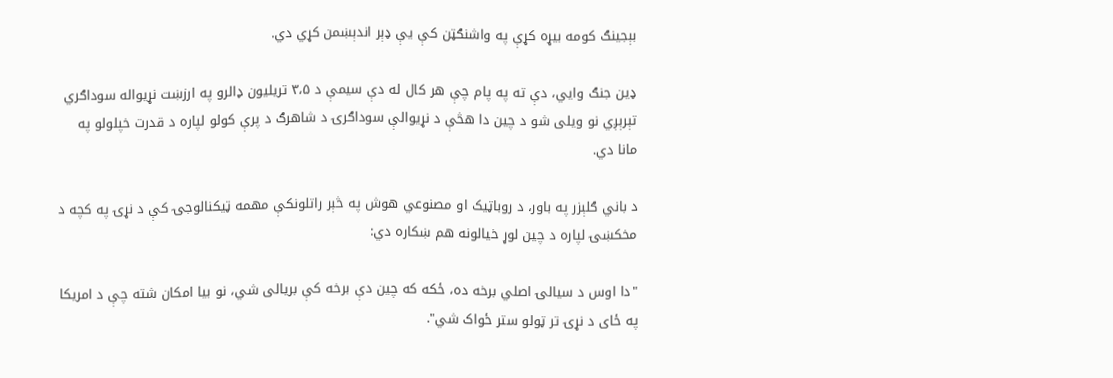بېجینګ کومه بیړه کړې په واشنګټن کې یې ډېر اندېښمن کړي دي.

ډین جنګ وايي، دې ته په پام چې هر کال له دې سیمې د ۳،۵ تریلیون ډالرو په ارزښت نړیواله سوداګري تېرېږي نو ویلی شو د چین دا هڅې د نړیوالې سوداګرۍ د شاهرګ د پرې کولو لپاره د قدرت خپلولو په مانا دي.

د باني ګلېزر په باور، د روباټیک او مصنوعي هوش په څېر راتلونکې مهمه ټیکنالوجۍ کې د نړۍ په کچه د مخکښۍ لپاره د چین لوړ خیالونه هم ښکاره دي:

"دا اوس د سیالۍ اصلي برخه ده، ځکه که چین دې برخه کې بریالی شي، نو بیا امکان شته چې د امریکا په ځای د نړۍ تر ټولو ستر ځواک شي".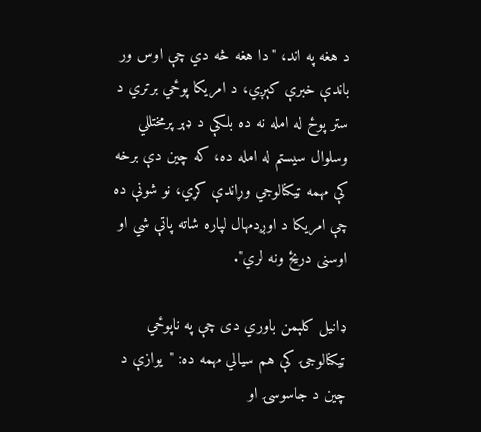د هغه په اند، "دا هغه څه دي چې اوس ور باندې خبرې کېږي، د امریکا پوځي برتري د ستر پوځ له امله نه ده بلکې د ډېر پرمختللي وسلوال سیستم له امله ده، که چین دې برخه کې مهمه ټیکنالوجي وړاندې کړي، نو شونې ده چې امریکا د اوږدمهال لپاره شاته پاتې شي او اوسنی دریځ ونه لري".

ډانیل کلېمن باوري دی چې په ناپوځي ټيکنالوجۍ کې هم سیالي مهمه ده: "یوازې د چین د جاسوسۍ او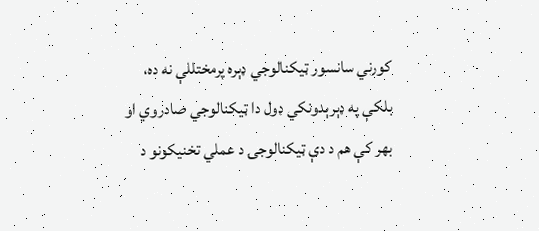کورني سانسور ټیکنالوجي ډېره پرمختللې نه ده، بلکې په ډېرېدونکي ډول دا ټیکنالوجي صادروي او بهر کې هم د دې ټیکنالوجۍ د عملي تخنیکونو د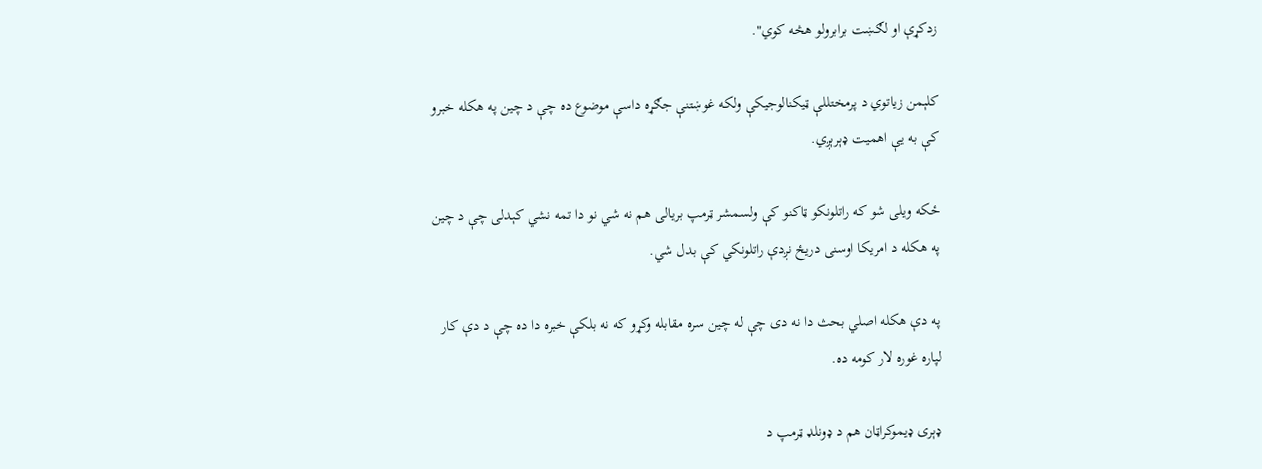زدکړې او لګښت برابرولو هڅه کوي".

کلېمن زیاتوي د پرمختللې ټیکنالوجیکې ولکه غوښتنې جګړه داسې موضوع ده چې د چین په هکله خبرو کې به یې اهمیت ډېرېږي.

ځکه ویلی شو که راتلونکو ټاکنو کې ولسمشر ټرمپ بریالی هم نه شي نو دا تمه نشي کېدلی چې د چین په هکله د امریکا اوسنی دریځ نږدې راتلونکي کې بدل شي.

په دې هکله اصلي بحث دا نه دی چې له چین سره مقابله وکړو که نه بلکې خبره دا ده چې د دې کار لپاره غوره لار کومه ده.

ډېری ډیموکراټان هم د ډونلډ ټرمپ د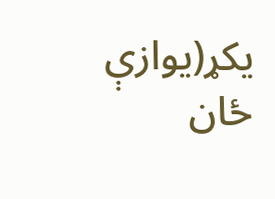یکړ(یوازې ځان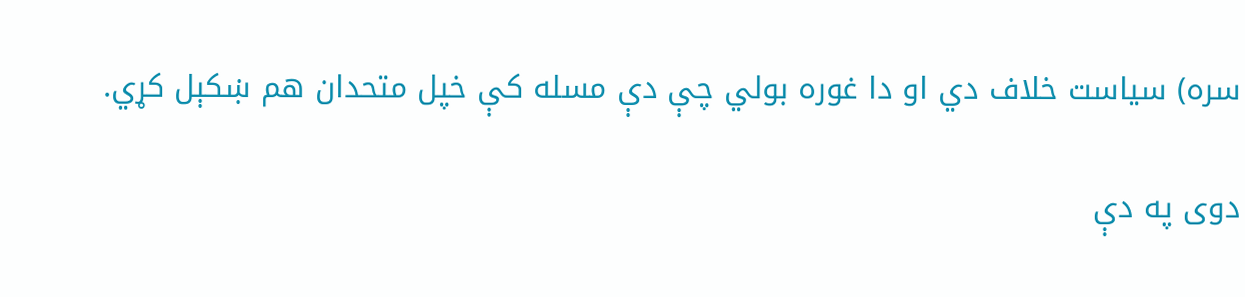سره) سیاست خلاف دي او دا غوره بولي چې دې مسله کې خپل متحدان هم ښکېل کړي.

دوی په دې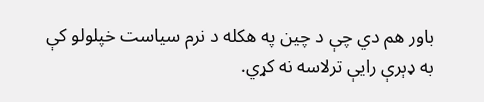باور هم دي چې د چین په هکله د نرم سیاست خپلولو کې به ډېرې رایې ترلاسه نه کړي.